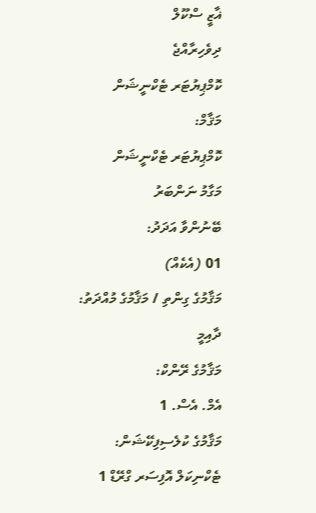ޣާޒީ ސްކޫލް
ދިވެހިރާއްޖެ
ކޮމްޕިޔުޓަރ ޓެކްނީޝަން
މަޤާމް:
ކޮމްޕިޔުޓަރ ޓެކްނީޝަން
މަގާމު ނަންބަރު
ބޭނުންވާ އަދަދު:
01 (އެކެއް)
މަޤާމުގެ ގިންތި / މަޤާމުގެ މުއްދަތު:
ދާއިމީ
މަޤާމުގެ ރޭންކް:
އެމް. އެސް. 1
މަޤާމުގެ ކުލެސިފިކޭޝަން:
ޓެކްނިކަލް އޮފިސަރ ގްރޭޑް 1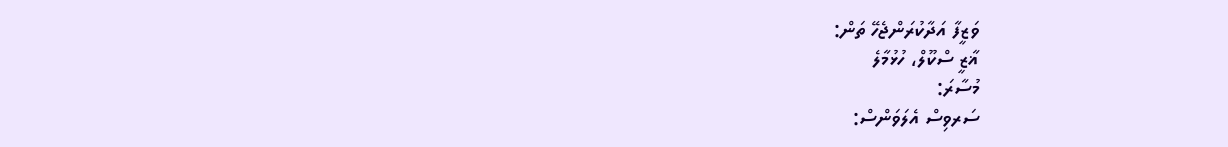ވަޒީފާ އަދާކުރަންޖެހޭ ތަން:
ޣާޒީ ސްކޫލް، ހުޅުމާލެ
މުސާރަ:
ސަރވިސް އެލަވަންސް: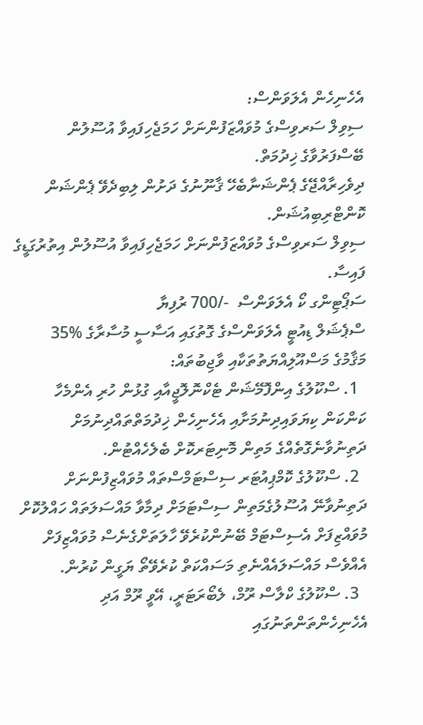އެހެނިހެން އެލަވަންސް:
ސިވިލް ސަރވިސްގެ މުވައްޒަފުންނަށް ހަމަޖެހިފައިވާ އުސޫލުން ބޭސްފަރުވާގެ ޚިދުމަތް.
ދިވެހިރާއްޖޭގެ ޕެންޝަނާބެހޭ ޤާނޫނުގެ ދަށުން ލިބިދެވޭ ޕެންޝަން ކޮންޓްރިބިއުޝަން.
ސިވިލް ސަރވިސްގެ މުވައްޒަފުންނަށް ހަމަޖެހިފައިވާ އުސޫލުން އިތުރުގަޑީގެ ފައިސާ.
ސަޕޯޓިންގ ކޯ އެލަވަންސް  -/700 ރުފިޔާ
ސްޕެޝަލް ޑިއުޓީ އެލަވަންސްގެ ގޮތުގައި އަސާސީ މުސާރާގެ %35
މަޤާމުގެ މަސްއޫލިއްޔަތުތަކާއި ވާޖިބުތައް:
  1. ސްކޫލުގެ އިންފޮމޭޝަން ޓެކްނޮލޮޖީއާއި ގުޅުން ހުރި އެންމެހާ ކަންކަން ކިޔަވައިދިނުމަށާއި އެހެނިހެން ޚިދުމަތްތައްދިނުމަށް ދަތިނުވާނެގޮތެއްގެ މަތިން މޮނިޓަރކޮށް ބެލެހެއްޓުން.
  2. ސްކޫލުގެ ކޮމްޕިއުޓަރ ސިސްޓަމްސްތައް މުވައްޒިފުންނަށް ދަތިނުވާނޭ އުސޫލުގެމަތިން ސިސްޓަމަށް ދިމާވާ މައްސަލަތައް ހައްލުކޮށް މުވައްޒިފަށް އެސިސްޓަމް ބޭނުންކުރެވޭ ހާލަތަށްގެނެސް މުވައްޒިފަށް އެއްވެސް މައްސަލައެއްނެތި މަސައްކަތް ކުރެވޭތޯ ޔަގީން ކުރުން.
  3. ސްކޫލުގެ ކްލާސް ރޫމް، ލެބޯރަޓަރީ، އޭވީ ރޫމް އަދި އެހެނިހެންތަންތަނުގައި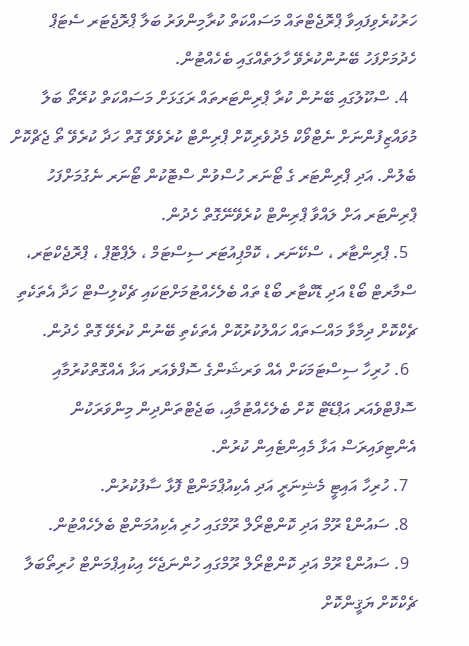ހަރުކުރެވިފައިވާ ޕްރޮޖެޓްތައް މަސައްކަތް ކުރާމިންވަރު ބަލާ ޕްރޮޖެޓަރ ސެޓަޕް ހެދުމަށްފަހު ބޭނުންކުރެވޭ ހާލަތެއްގައި ބެހެއްޓުން.
  4. ސްކޫލުގައި ބޭނުން ކުރާ ޕްރިންޓަރތައް ރަގަޅަށް މަސައްކަތް ކުރޭތޯ ބަލާ މުވައްޒިފުންނަށް ނެޓްވޯކް މެދުވެރިކޮށް ޕްރިންޓް ކުރެވެވޭ ގޮތް ހަދާ ކުރެވޭ ތޯ ޖެޗްކޮށް ބެލުން. އަދި ޕްރިންޓަރ ގެ ޓޯނަރ ހުސްވުން ސްޓޮކުން ޓޯނަރ ނެގުމަށްފަހު ޕްރިންޓަރ އަށް ލައްވާ ޕްރިންޓް ކުރެވޭނޭގޮތް ހެދުން.
  5. ޕްރިންޓާރ ، ސްކޭނަރ ، ކޮމްޕިއުޓަރ ސިސްޓަމް ، ލެޕްޓޮޕް ، ޕްރޮޖެކްޓަރ، ސްމާރޓް ބޯޑް އަދި ޑޮކްޓާރ ބޯޑް ތައް ބެލެހެއްޓުމަށްޓަކައި ޗެކްލިސްޓް ހަދާ އެތަކެތި ޗެކްކޮށް ދިމާވާ މައްސަތައް ހައްލުކުރުކޮށް އެތަކެތި ބޭނުން ކުރެވޭ ގޮތް ހެދުން.
  6. ހުރިހާ ސިސްޓަމަކަށް އެއް ވަރޝަންގެ ސޮފްވެއަރ އަޅާ އެއްގޮތްކުރުމާއި ސޮފްޓްވެއަރ އަޕްޑޭޓް ކޮށް ބެލެހެއްޓުމާއި، ބަޖެޓްތަންދިން މިންވަރަކުން އެންޓިވައިރަސް އަޅާ މެއިންޓެއިން ކުރުން.
  7. ހުރިހާ އައިޓީ މެޝިނަރީ އަދި އެކިއުޕްމަންޓް ފޮޅާ ސާފުކުރުން.
  8. ސައުންޑް ރޫމް އަދި ކޮންޓްރޯލް ރޫމްގައި ހުރި އެކިއުމަންޓް ބެލެހެއްޓުން.
  9. ސައުންޑް ރޫމް އަދި ކޮންޓްރޯލް ރޫމްގައި ހުންނަޖެހޭ އިކުއިޕްމަންޓް ހުރިތޯބަލާ ޗެކްކޮށް ޔަޤީންކޮށް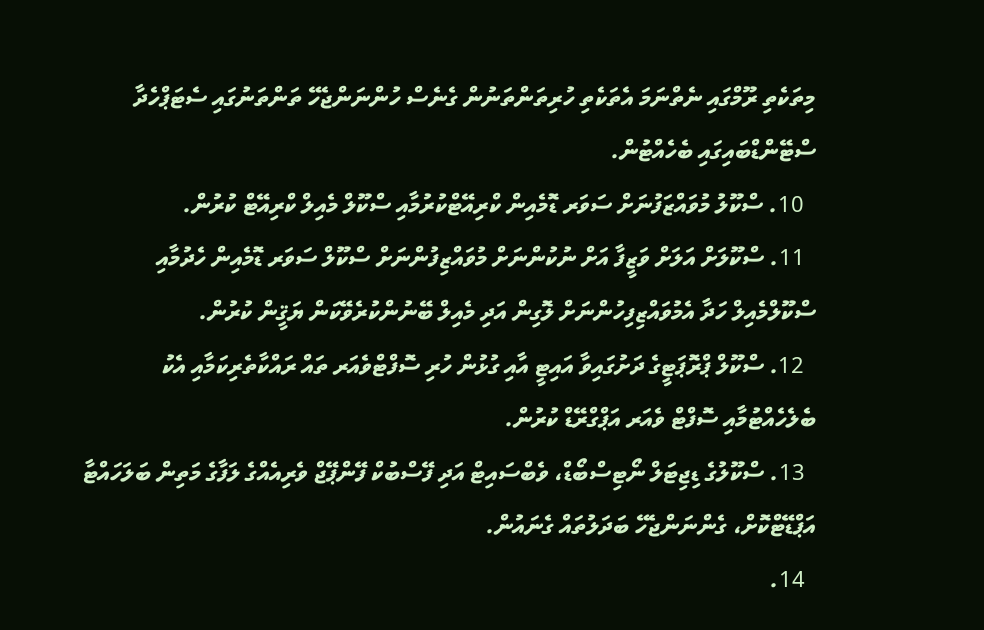މިތަކެތި ރޫމްގައި ނެތްނަމަ އެތަކެތި ހުރިތަންތަނުން ގެނެސް ހުންނަންޖެހޭ ތަންތަނުގައި ސެޓަޕްހެދާ ސްޓޭންޑްބައިގައި ބެހެއްޓުން.
  10. ސްކޫލު މުވައްޒަފުނަށް ސަވަރ ޑޮމެއިން ކްރިއޭޓްކުރުމާއި ސްކޫލް މެއިލް ކްރިއޭޓް ކުރުން.
  11. ސްކޫލަށް އަލަށް ވަޒީފާ އަށް ނުކުންނަށް މުވައްޒިފުންނަށް ސްކޫލް ސަވަރ ޑޮމެއިން ހެދުމާއި ސްކޫލްމެއިލް ހަދާ އެމުވައްޒިފިހުންނަށް ލޮގިން އަދި މެއިލް ބޭނުންކުރެވޭކަން ޔަޤީން ކުރުން.
  12. ސްކޫލް ޕްރޮޕަޓީގެ ދަށުގައިވާ އައިޓީ އާއި ގުޅުން ހުރި ސޮފްޓްވެއަރ ތައް ރައްކާތެރިކަމާއި އެކު ބެލެހެއްޓުމާއި ސޮފްޓް ވެއަރ އަޕްގްރޭޑް ކުރުން.
  13. ސްކޫލުގެ ޑިޖިޓަލް ނޯޓިސްބޯޑް، ވެބްސައިޓް އަދި ފޭސްބުކް ފޭންޕޭޖް ވެރިއެއްގެ ލަފާގެ މަތިން ބަލަހައްޓާ އަޕްޑޭޓްކޮށް، ގެންނަންޖެހޭ ބަދަލުތައް ގެނައުން.
  14.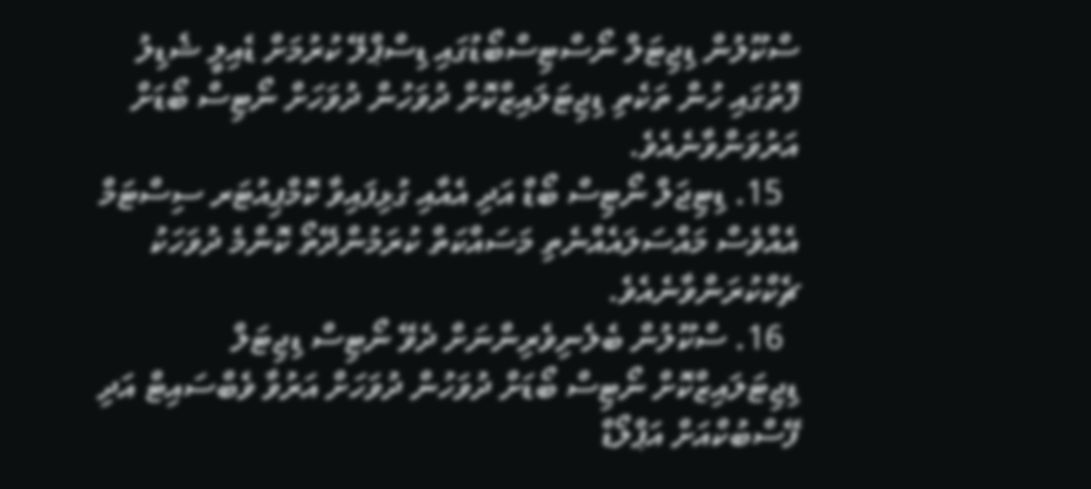ސްކޫލުން ޑިޖިޓަލް ނޯސްޓިސްބޯޑުގައި ޑިސްޕްލޭ ކުރުމަށް ޑެއިލީ ޝެޑިލު ފޮތުގައި ހުން ތަކެތި ޑިޖިޓަލައިޒްކޮށް ދުވަހުން ދުވަހަށް ނޯޓިސް ބޯޑަށް އަރުވަންވާނެއެވެ.
  15. ޑިޓިޖަލް ނޯޓިސް ބޯޑް އަދި އެއާއި ގުޅިފައިވާ ކޮމްޕިއުޓަރ ސިސްޓަމް އެއްވެސް މައްސަލައެއްނެތި މަސައްކަތް ކުރަމުންދޭތޯ ކޮންމެ ދުވަހަކު ޗެކްކުރަންވާނެއެވެ.
  16. ސްކޫލުން ބެލެނިވެރިންނަށް ދެވޭ ނޯޓިސް ޑިޖިޓަލް ޑިޖިޓަލައިޒްކޮށް ނޯޓިސް ބޯޑަށް ދުވަހުން ދުވަހަށް އަރުވާ ވެބްސައިޓް އަދި ފޭސްބުކްއަށް އަޕްލޯޑް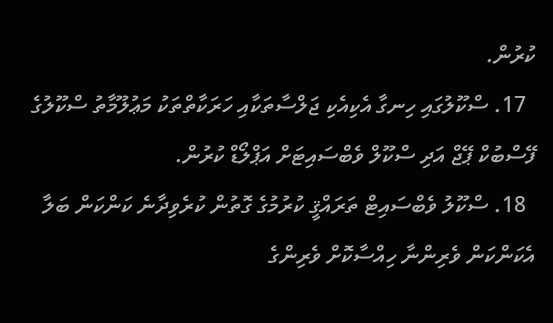ކުރުން.
  17. ސްކޫލުގައި ހިނގާ އެކިއެކި ޖަލްސާތަކާއި ހަރަކާތްތަކު މަޢުލޫމާތު ސްކޫލުގެ ފޭސްބުކް ޕޭޖް އަދި ސްކޫލް ވެބްސައިޓަށް އަޕްލޯޑް ކުރުން.
  18. ސްކޫލު ވެބްސައިޓް ތަރައްޤީ ކުރުމުގެ ގޮތުން ކުރެވިދާނެ ކަންކަން ބަލާ އެކަންކަން ވެރިންނާ ހިއްސާކޮށް ވެރިންގެ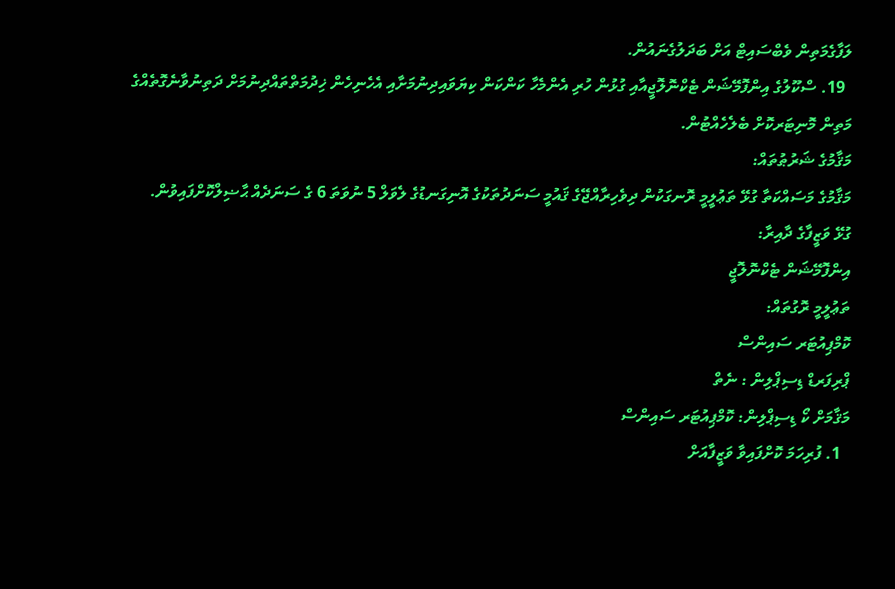ލަފާގެމަތިން ވެބްސައިޓް އަށް ބަދަލުގެނައުން.
  19. ސްކޫލުގެ އިންފޮމޭޝަން ޓެކްނޮލޮޖީއާއި ގުޅުން ހުރި އެންމެހާ ކަންކަން ކިޔަވައިދިނުމަށާއި އެހެނިހެން ޚިދުމަތްތައްދިނުމަށް ދަތިނުވާނެގޮތެއްގެ މަތިން މޮނިޓަރކޮށް ބެލެހެއްޓުން.
މަޤާމުގެ ޝަރުޠުތައް:
މަޤާމުގެ މަސައްކަތާ ގުޅޭ ތަޢުލީމީ ރޮނގަކުން ދިވެހިރާއްޖޭގެ ޤައުމީ ސަނަދުތަކުގެ އޮނިގަނޑުގެ ލެވަލް 5 ނުވަތަ 6 ގެ ސަނަދެއް ޙާޟިލްކޮށްފައިވުން.
ގުޅޭ ވަޒީފާގެ ދާއިރާ:
އިންފޮމޭޝަން ޓެކްނޮލޮޖީ
ތަޢުލީމީ ރޮގުތައް:
ކޮމްޕިއުޓަރ ސައިންސް
ޕްރިފަރޑް ޑިސިޕްލިން : ނެތް
މަޤާމަށް ކޯ ޑިސިޕްލިން: ކޮމްޕިއުޓަރ ސައިންސް
  1. ފުރިހަމަ ކޮށްފައިވާ ވަޒީފާއަށް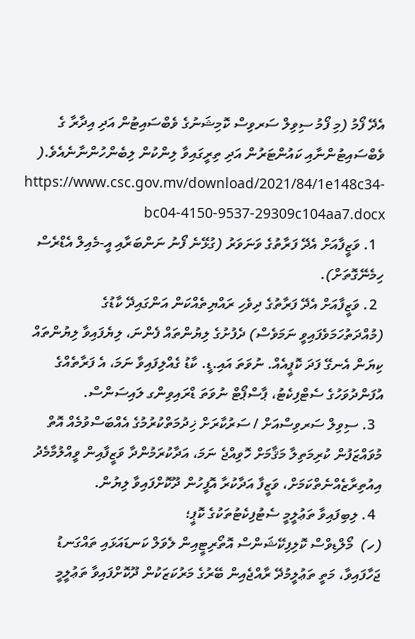އެދޭ ފޯމު (މި ފޯމު ސިވިލް ސަރވިސް ކޮމިޝަނުގެ ވެބްސައިޓުން އަދި އިދާރާ ގެ ވެބްސައިޓުންނާއި ކައުންޓަރުން އަދި ތިރީގައިވާ ލިންކުން ލިބެންހުންނާނެއެވެ.( https://www.csc.gov.mv/download/2021/84/1e148c34-bc04-4150-9537-29309c104aa7.docx
  1. ވަޒީފާއަށް އެދޭ ފަރާތުގެ ވަނަވަރު (ގުޅޭނެ ފޯނު ނަންބަރާއި އީ-މެއިލް އެޑްރެސް ހިމެނޭގޮތަށް).
  2. ވަޒީފާއަށް އެދޭ ފަރާތުގެ ދިވެހި ރައްޔިތެއްކަން އަންގައިދޭ ކާޑުގެ (މުއްދަތުހަމަވެފައިވީ ނަމަވެސް) ދެފުށުގެ ލިޔުންތައް ފެންނަ، ލިޔެފައިވާ ލިޔުންތައް ކިޔަން އެނގޭ ފަދަ ކޮޕީއެއް. ނުވަތަ އައި.ޑީ. ކާޑު ގެއްލިފައިވާ ނަމަ، އެ ފަރާތެއްގެ އުފަންދުވަހުގެ ސެޓްފިކެޓު، ޕާސްޕޯޓް ނުވަތަ ޑްރައިވިންގ ލައިސަންސް.
  3. ސިވިލް ސަރވިސްއަށް / ސަރުކާރަށް ޚިދުމަތްކުރުމުގެ އެއްބަސްވުމެއް އޮތް މުވައްޒަފުން ކުރިމަތިލާ މަޤާމަށް ހޮވިއްޖެ ނަމަ، އަދާކުރަމުންދާ ވަޒީފާއިން ވީއްލުމާމެދު އިއުތިރާޒެއްނެތްކަމަށް، ވަޒީފާ އަދާކުރާ އޮފީހުން ދޫކޮށްފައިވާ ލިޔުން.
  4. ލިބިފައިވާ ތަޢުލީމީ ސެޓުފިކެޓުތަކުގެ ކޮޕީ؛
(ހ)  މޯލްޑިވްސް ކޮލިފިކޭޝަންސް އޮތޯރިޓީއިން ލެވަލް ކަނޑައަޅައި ތައްގަނޑު ޖަހާފައިވާ، މަތީ ތަޢުލީމުދޭ ރާއްޖެއިން ބޭރުގެ މަރުކަޒަކުން ދޫކޮށްފައިވާ ތަޢުލީމީ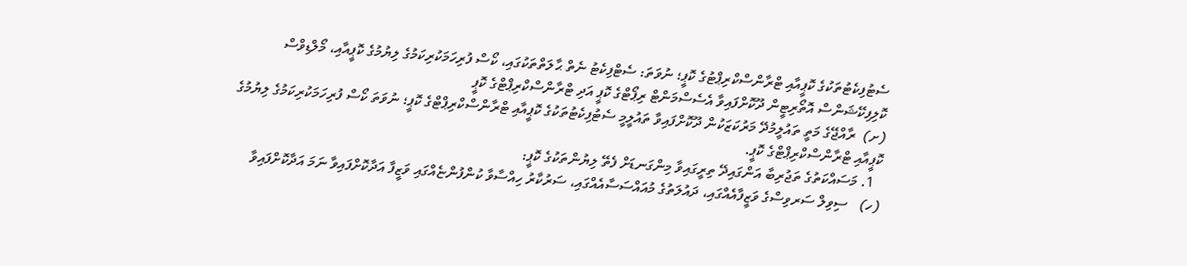ސެޓުފިކެޓުތަކުގެ ކޮޕީއާއި ޓްރާންސްކްރިޕްޓުގެ ކޮޕީ؛ ނުވަތަ: ސެޓްފިކެޓު ނެތް ޙާލަތްތަކުގައި، ކޯސް ފުރިހަމަކުރިކަމުގެ ލިޔުމުގެ ކޮޕީއާއި، މޯލްޑިވްސް ކޮލިފިކޭޝަންސް އޮތޯރިޓީން ދޫކޮށްފައިވާ އެސެސްމަންޓް ރިޕޯޓްގެ ކޮޕީ އަދި ޓްރާންސްކްރިޕްޓްގެ ކޮޕީ
(ށ)  ރާއްޖޭގެ މަތީ ތައުލީމުދޭ މަރުކަޒަކުން ދޫކޮށްފައިވާ ތައުލީމީ ސެޓުފިކެޓުތަކުގެ ކޮޕީއާއި ޓްރާންސްކްރިޕްޓްގެ ކޮޕީ؛ ނުވަތަ ކޯސް ފުރިހަމަކުރިކަމުގެ ލިޔުމުގެ ކޮޕީއާއި ޓްރާންސްކްރިޕްޓްގެ ކޮޕީ.
  1. މަސައްކަތުގެ ތަޖުރިބާ އަންގައިދޭ ތިރީގައިވާ މިންގަނޑަށް ފެތޭ ލިޔުންތަކުގެ ކޮޕީ:
(ހ)   ސިވިލް ސަރވިސްގެ ވަޒީފާއެއްގައި، ދައުލަތުގެ މުއައްސަސާއެއްގައި، ސަރުކާރު ހިއްސާވާ ކުންފުންޏެއްގައި ވަޒީފާ އަދާކޮށްފައިވާ ނަމަ އަދާކޮށްފައިވާ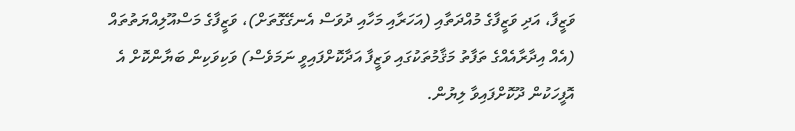ވަޒީފާ، އަދި ވަޒީފާގެ މުއްދަތާއި (އަހަރާއި މަހާއި ދުވަސް އެނގޭގޮތަށް)، ވަޒީފާގެ މަސްއޫލިއްޔަތުތައް (އެއް އިދާރާއެއްގެ ތަފާތު މަޤާމުތަކުގައި ވަޒީފާ އަދާކޮށްފައިވީ ނަމަވެސް) ވަކިވަކިން ބަޔާންކޮށް އެ އޮފީހަކުން ދޫކޮށްފައިވާ ލިޔުން.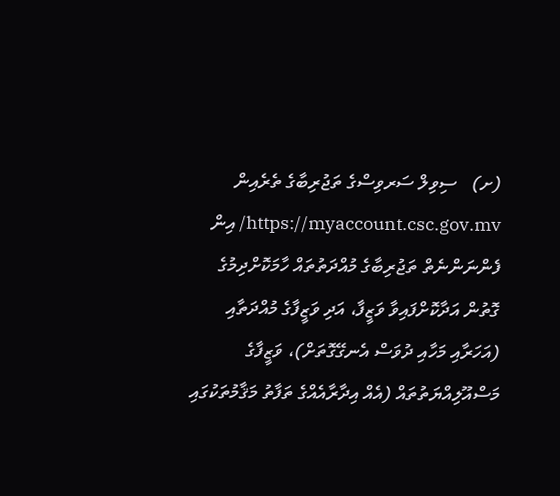(ށ)   ސިވިލް ސަރވިސްގެ ތަޖުރިބާގެ ތެރެއިން https://myaccount.csc.gov.mv/ އިން ފެންނަންނެތް ތަޖުރިބާގެ މުއްދަތުތައް ހާމަކޮށްދިމުގެ ގޮތުން އަދާކޮށްފައިވާ ވަޒީފާ، އަދި ވަޒީފާގެ މުއްދަތާއި (އަހަރާއި މަހާއި ދުވަސް އެނގޭގޮތަށް)، ވަޒީފާގެ މަސްއޫލިއްޔަތުތައް (އެއް އިދާރާއެއްގެ ތަފާތު މަޤާމުތަކުގައި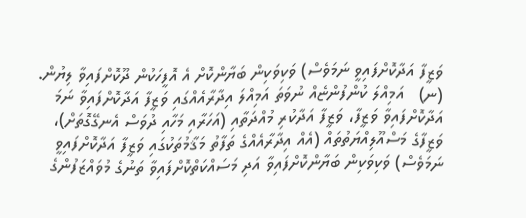ވަޒީފާ އަދާކޮށްފައިވީ ނަމަވެސް) ވަކިވަކިން ބަޔާންކޮށް އެ އޮފީހަކުން ދޫކޮށްފައިވާ ލިޔުން.
(ނ)   އަމިއްލަ ކުންފުންޏެއް ނުވަތަ އަމިއްލަ އިދާރާއެއްގައި ވަޒީފާ އަދާކޮށްފައިވާ ނަމަ އަދާކޮށްފައިވާ ވަޒީފާ، ވަޒީފާ އަދާކުރި މުއްދަތާއި (އަހަރާއި މަހާއި ދުވަސް އެނގޭގޮތަށް)، ވަޒީފާގެ މަސްއޫލިއްޔަތުތައް (އެއް އިދާރާއެއްގެ ތަފާތު މަޤާމުތަކުގައި ވަޒީފާ އަދާކޮށްފައިވީ ނަމަވެސް) ވަކިވަކިން ބަޔާންކޮށްފައިވާ އަދި މަސައްކަތްކޮށްފައިވާ ތަނުގެ މުވައްޒަފުންގެ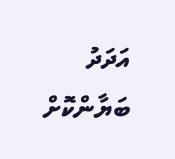އަދަދު ބަޔާންކޮށް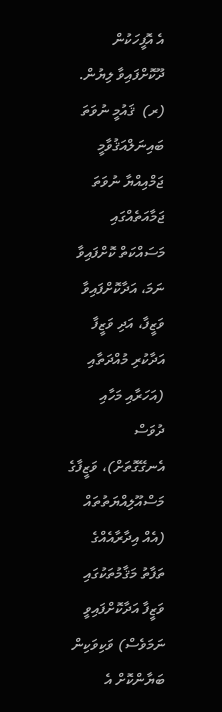އެ އޮފީހަކުން ދޫކޮށްފައިވާ ލިޔުން.
(ރ)  ޤައުމީ ނުވަތަ ބައިނަލްއަޤުވާމީ ޖަމްއިއްޔާ ނުވަތަ ޖަމާއަތެއްގައި މަސައްކަތް ކޮށްފައިވާ ނަމަ، އަދާކޮށްފައިވާ ވަޒީފާ، އަދި ވަޒީފާ އަދާކުރި މުއްދަތާއި (އަހަރާއި މަހާއި ދުވަސް އެނގޭގޮތަށް)، ވަޒީފާގެ މަސްއޫލިއްޔަތުތައް (އެއް އިދާރާއެއްގެ ތަފާތު މަޤާމުތަކުގައި ވަޒީފާ އަދާކޮށްފައިވީ ނަމަވެސް) ވަކިވަކިން ބަޔާންކޮށް އެ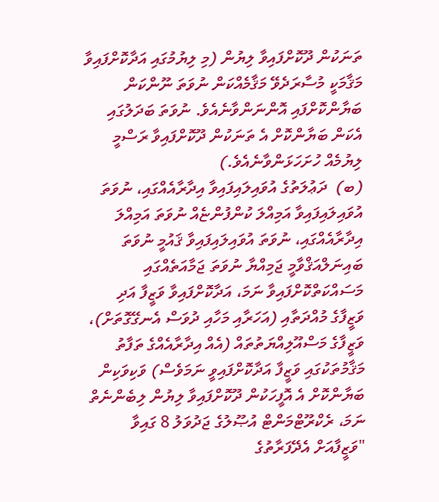ތަނަކުން ދޫކޮށްފައިވާ ލިޔުން (މި ލިޔުމުގައި އަދާކޮށްފައިވާ މަޤާމަކީ މުސާރަދެވޭ މަޤާމެއްކަން ނުވަތަ ނޫންކަން ބަޔާންކޮށްފައި އޮންނަންވާނެއެވެ. ނުވަތަ ބަދަލުގައި އެކަން ބަޔާންކޮށް އެ ތަނަކުން ދޫކޮށްފައިވާ ރަސްމީ ލިޔުމެއް ހުށަހަޅަންވާނެއެވެ.)
(ބ)  ދަޢުލަތުގެ އުވައިލައިފައިވާ އިދާރާއެއްގައި، ނުވަތަ އުވައިލައިފައިވާ އަމިއްލަ ކުންފުންޏެއް ނުވަތަ އަމިއްލަ އިދާރާއެއްގައި، ނުވަތަ އުވައިލައިފައިވާ ޤައުމީ ނުވަތަ ބައިނަލްއަޤްވާމީ ޖަމިއްޔާ ނުވަތަ ޖަމާއަތެއްގައި މަސައްކަތްކޮށްފައިވާ ނަމަ، އަދާކޮށްފައިވާ ވަޒީފާ އަދި ވަޒީފާގެ މުއްދަތާއި (އަހަރާއި މަހާއި ދުވަސް އެނގޭގޮތަށް)، ވަޒީފާގެ މަސްއޫލިއްޔަތުތައް (އެއް އިދާރާއެއްގެ ތަފާތު މަޤާމުތަކުގައި ވަޒީފާ އަދާކޮށްފައިވީ ނަމަވެސް) ވަކިވަކިން ބަޔާންކޮށް އެ އޮފީހަކުން ދޫކޮށްފައިވާ ލިޔުން ލިބެންނެތް ނަމަ، ރެކްރޫޓްމަންޓް އުޞޫލުގެ ޖަދުވަލު 8 ގައިވާ "ވަޒީފާއަށް އެދޭފަރާތުގެ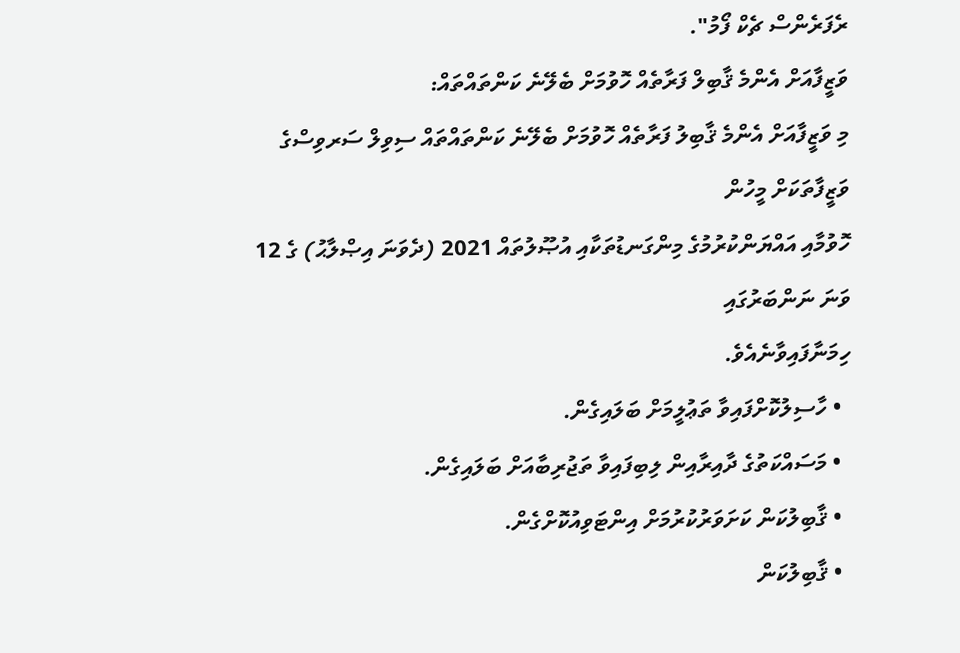ރެފަރެންސް ޗެކް ފޯމު".
ވަޒީފާއަށް އެންމެ ޤާބިލް ފަރާތެއް ހޮވުމަށް ބެލޭނެ ކަންތައްތައް:
މި ވަޒީފާއަށް އެންމެ ޤާބިލު ފަރާތެއް ހޮވުމަށް ބެލޭނެ ކަންތައްތައް ސިވިލް ސަރވިސްގެ ވަޒީފާތަކަށް މީހުން
ހޮވުމާއި އައްޔަންކުރުމުގެ މިންގަނޑުތަކާއި އުޞޫލުތައް 2021 (ދެވަނަ އިޞްލާޙު) ގެ 12 ވަނަ ނަންބަރުގައި
ހިމަނާފައިވާނެއެވެ.
  • ހާސިލުކޮށްފައިވާ ތަޢުލީމަށް ބަލައިގެން.
  • މަސައްކަތުގެ ދާއިރާއިން ލިބިފައިވާ ތަޖުރިބާއަށް ބަލައިގެން.
  • ޤާބިލުކަން ކަށަވަރުކުރުމަށް އިންޓަވިއުކޮށްގެން.
  • ޤާބިލުކަން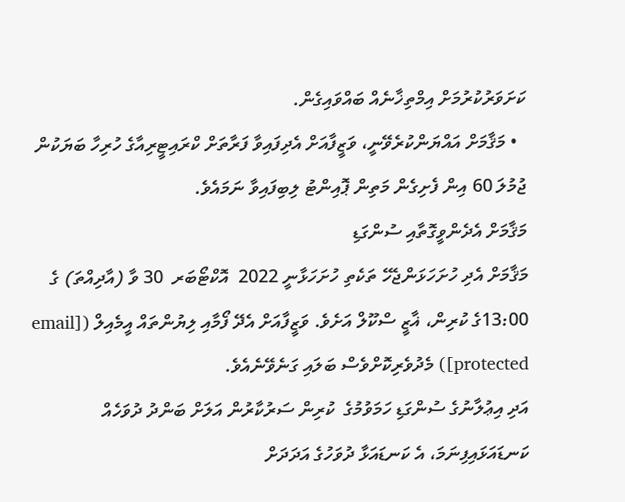ކަށަވަރުކުރުމަށް އިމްތިޚާނެއް ބައްވައިގެން.
  • މަޤާމަށް އައްޔަންކުރެވޭނީ، ވަޒީފާއަށް އެދިފައިވާ ފަރާތަށް ކްރައިޓީރިއާގެ ހުރިހާ ބަޔަކުން ޖުމުލަ 60 އިން ފެށިގެން މަތިން ޕޮއިންޓު ލިބިފައިވާ ނަމައެވެ.
މަޤާމަށް އެދެންވީގޮތާއި ސުންގަޑި
މަޤާމަށް އެދި ހުށަހަޅަންޖެހޭ ތަކެތި ހުށަހަޅާނީ 2022  އޮކްޓޯބަރ  30 ވާ (އާދިއްތަ) ގެ 13:00ގެ ކުރިން، ޣާޒީ ސްކޫލް އަށެވެ. ވަޒީފާއަށް އެދޭ ފޯމާއި ލިޔުންތައް އީމެއިލް ([email protected]) މެދުވެރިކޮށްވެސް ބަލައި ގަނެވޭނެއެވެ.
އަދި އިޢުލާނުގެ ސުންގަޑި ހަމަވުމުގެ  ކުރިން ސަރުކާރުން އަލަށް ބަންދު ދުވަހެއް ކަނޑައަޅައިފިނަމަ، އެ ކަނޑައަޅާ ދުވަހުގެ އަދަދަށް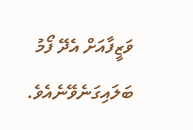ވަޒީފާއަށް އެދޭ ފޯމު ބަލައިގަނެވޭނެއެވެ.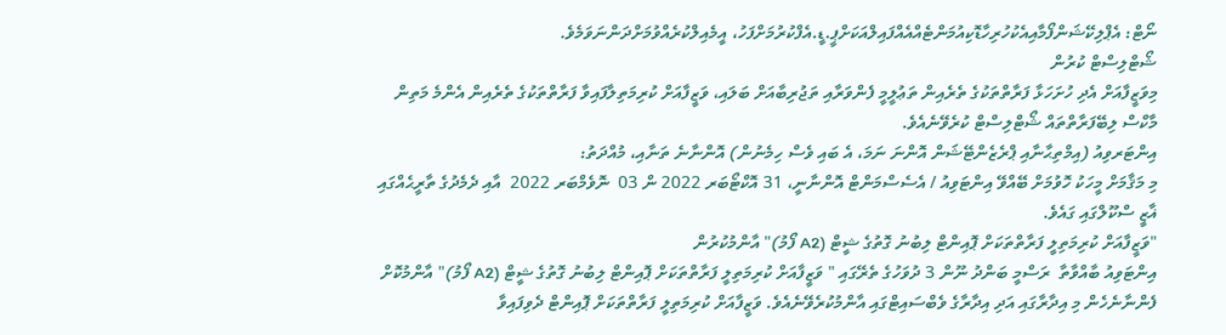ނޯޓް: އެޕްލިކޭޝަންފޯމާއިއެކުހުރިހާޑޮކިއުމަންޓެއްއެއްފައިލްއަކަށްޕީ.ޑީ.އެފްކުރުމަށްފަހު، އީމެއިލްކުރެއްވުމަށްދަންނަވަމެވެ.
ޝޯޓްލިސްޓް ކުރުން
މިވަޒީފާއަށް އެދި ހުށަހަޅާ ފަރާތްތަކުގެ ތެރެއިން ތަޢުލީމީ ފެންވަރާއި ތަޖުރިބާއަށް ބަލައި، ވަޒީފާއަށް ކުރިމަތިލާފައިވާ ފަރާތްތަކުގެ ތެރެއިން އެންމެ މަތިން މާކްސް ލިބޭފަރާތްތައް ޝޯޓްލިސްޓް ކުރެވޭނެއެވެ.
އިންޓަރވިއު (އިމްތިޙާނާއި ޕްރެޒެންޓޭޝަން އޮންނަ ނަމަ، އެ ބައި ވެސް ހިމެނުން) އޮންނާނެ ތަނާއި، މުއްދަތު:
މި މަޤާމަށް މީހަކު ހޮވުމަށް ބޭއްވޭ އިންޓަވިއު / އެސެސްމަންޓް އޮންނާނީ، 31 އޮކްޓޯބަރ 2022 ން 03  ނޮވެމްބަރ 2022  އާއި ދެމެދުގެ ތާރީޙެއްގައި  ޣާޒީ ސްކޫލްގައި ގައެވެ.
"ވަޒީފާއަށް ކުރިމަތިލީ ފަރާތްތަކަށް ޕޮއިންޓް ލިބުނު ގޮތުގެ ޝީޓް (A2 ފޯމު)" އާންމުކުރުން
އިންޓަވިއު ބާއްވާތާ  ރަސްމީ ބަންދު ނޫން 3 ދުވަހުގެ ތެރޭގައި " ވަޒީފާއަށް ކުރިމަތިލީ ފަރާތްތަކަށް ޕޮއިންޓް ލިބުނު ގޮތުގެ ޝީޓް (A2 ފޯމު)" އާންމުކޮށް ފެންނާނެހެން މި އިދާރާގައި އަދި އިދާރާގެ ވެބްސައިޓްގައި އާންމުކުރެވޭނެއެވެ. ވަޒީފާއަށް ކުރިމަތިލީ ފަރާތްތަކަށް ޕޮއިންޓް ދެވިފައިވާ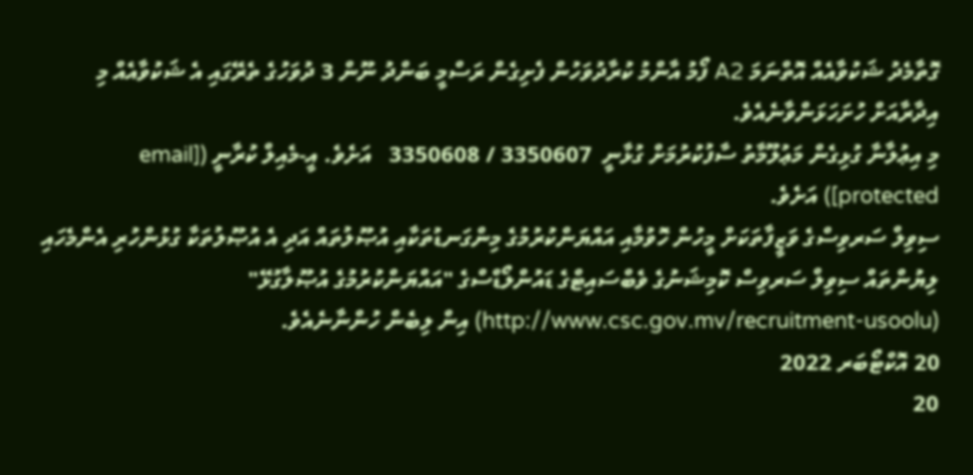ގޮތާމެދު ޝަކުވާއެއް އޮތްނަމަ A2 ފޯމު އާންމު ކުރާދުވަހުން ފެށިގެން ރަސްމީ ބަންދު ނޫން 3 ދުވަހުގެ ތެރޭގައި އެ ޝަކުވާއެއް މި އިދާރާއަށް ހުށަހަޅަންވާނެއެވެ.
މި އިޢުލާނާ ގުޅިގެން މަޢުލޫމާތު ސާފުކުރުމަށް ގުޅާނީ  3350607 / 3350608   އަށެވެ. އީ-މެއިލް ކުރާނީ ([email protected]) އަށެވެ.
ސިވިލް ސަރވިސްގެ ވަޒީފާތަކަށް މީހުން ހޮވުމާއި އައްޔަންކުރުމުގެ މިންގަނޑުތަކާއި އުޞޫލުތައް އަދި އެ އުޞޫލުތަކާ ގުޅުންހުރި އެންމެހައި ލިޔުންތައް ސިވިލް ސަރވިސް ކޮމިޝަނުގެ ވެބްސައިޓްގެ ޑައުންލޯޑްސްގެ "އައްޔަންކުރުމުގެ އުޞޫލާގުޅޭ" (http://www.csc.gov.mv/recruitment-usoolu) އިން ލިބެން ހުންނާނެއެވެ.
20 އޮކްޓޯބަރ 2022
20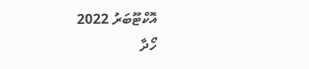އޮކްޓޫބަރު 2022
ހޯދާ